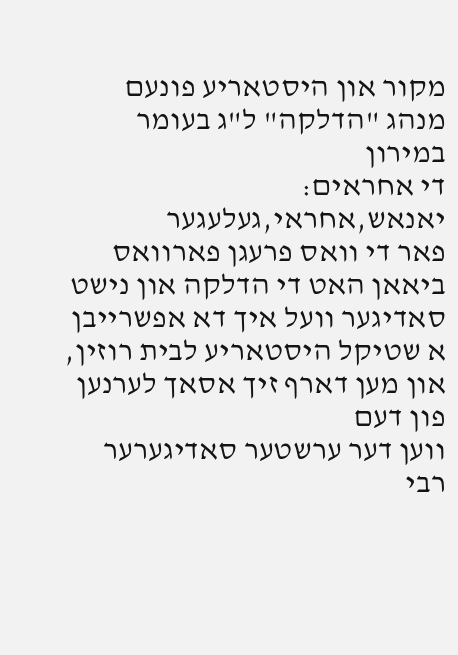מקור און היסטאריע פונעם מנהג "הדלקה" ל"ג בעומר במירון
די אחראים: יאנאש,אחראי,געלעגער
פאר די וואס פרעגן פארוואס ביאאן האט די הדלקה און נישט סאדיגער וועל איך דא אפשרייבן א שטיקל היסטאריע לבית רוזין, און מען דארף זיך אסאך לערנען פון דעם
ווען דער ערשטער סאדיגערער רבי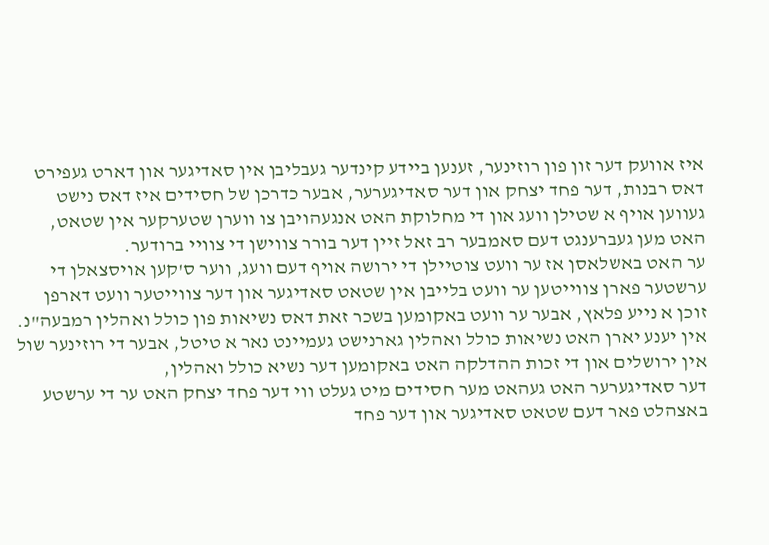איז אוועק דער זון פון רוזינער, זענען ביידע קינדער געבליבן אין סאדיגער און דארט געפירט דאס רבנות, דער פחד יצחק און דער סאדיגערער, אבער כדרכן של חסידים איז דאס נישט געווען אויף א שטילן וועג און די מחלוקת האט אנגעהויבן צו ווערן שטערקער אין שטאט, האט מען געברענגט דעם סאמבער רב זאל זיין דער בורר צווישן די צוויי ברודער.
ער האט באשלאסן אז ער וועט צוטיילן די ירושה אויף דעם וועג, ווער ס'קען אויסצאלן די ערשטער פארן צווייטען ער וועט בלייבן אין שטאט סאדיגער און דער צווייטער וועט דארפן זוכן א נייע פלאץ, אבער ער וועט באקומען בשכר זאת דאס נשיאות פון כולל ואהלין רמבעה"נ.
אין יענע יארן האט נשיאות כולל ואהלין גארנישט געמיינט נאר א טיטל, אבער די רוזינער שול אין ירושלים און די זכות ההדלקה האט באקומען דער נשיא כולל ואהלין,
דער סאדיגערער האט געהאט מער חסידים מיט געלט ווי דער פחד יצחק האט ער די ערשטע באצהלט פאר דעם שטאט סאדיגער און דער פחד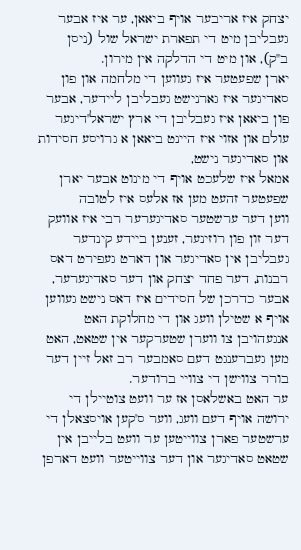יצחק איז אריבער אויף ביאאן, ער איז אבער געבליבן מיט די תפארת ישראל שול (ניסן ב"ק), און מיט די הדלקה אין מירון.
יארן שפעטער איז געווען די מלחמה און פון סאדיגער איז גארנישט געבליבן ליידער, אבער פון ביאאן איז געבליבן די ארץ ישראל'דיגער עולם און אזוי איז היינט ביאאן א גרויסע חסידות און סאדיגער נישט,
אמאל איז שלעכט אויף די מינוט אבער יארן שפעטער זהעט מען אז אלעס איז לטובה
ווען דער ערשטער סאדיגערער רבי איז אוועק דער זון פון רוזינער, זענען ביידע קינדער געבליבן אין סאדיגער און דארט געפירט דאס רבנות, דער פחד יצחק און דער סאדיגערער, אבער כדרכן של חסידים איז דאס נישט געווען אויף א שטילן וועג און די מחלוקת האט אנגעהויבן צו ווערן שטערקער אין שטאט, האט מען געברענגט דעם סאמבער רב זאל זיין דער בורר צווישן די צוויי ברודער.
ער האט באשלאסן אז ער וועט צוטיילן די ירושה אויף דעם וועג, ווער ס'קען אויסצאלן די ערשטער פארן צווייטען ער וועט בלייבן אין שטאט סאדיגער און דער צווייטער וועט דארפן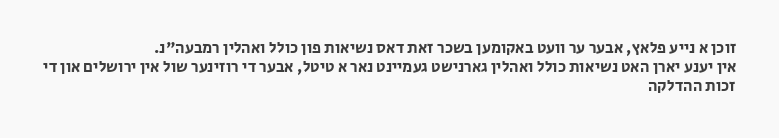זוכן א נייע פלאץ, אבער ער וועט באקומען בשכר זאת דאס נשיאות פון כולל ואהלין רמבעה"נ.
אין יענע יארן האט נשיאות כולל ואהלין גארנישט געמיינט נאר א טיטל, אבער די רוזינער שול אין ירושלים און די זכות ההדלקה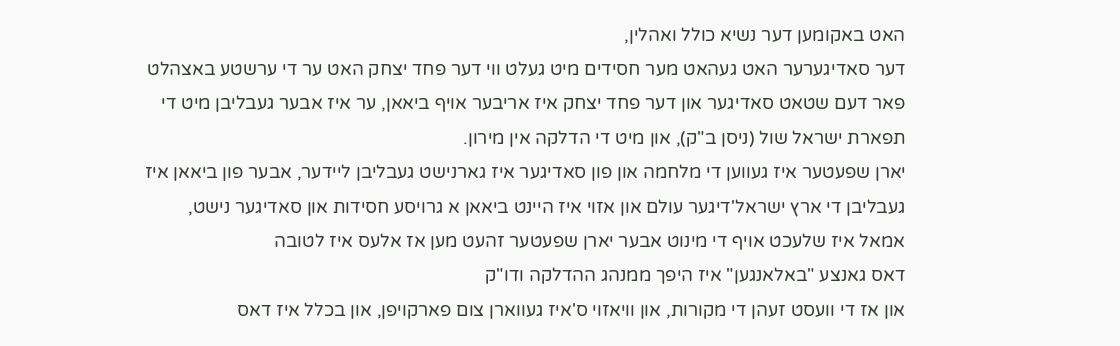האט באקומען דער נשיא כולל ואהלין,
דער סאדיגערער האט געהאט מער חסידים מיט געלט ווי דער פחד יצחק האט ער די ערשטע באצהלט פאר דעם שטאט סאדיגער און דער פחד יצחק איז אריבער אויף ביאאן, ער איז אבער געבליבן מיט די תפארת ישראל שול (ניסן ב"ק), און מיט די הדלקה אין מירון.
יארן שפעטער איז געווען די מלחמה און פון סאדיגער איז גארנישט געבליבן ליידער, אבער פון ביאאן איז געבליבן די ארץ ישראל'דיגער עולם און אזוי איז היינט ביאאן א גרויסע חסידות און סאדיגער נישט,
אמאל איז שלעכט אויף די מינוט אבער יארן שפעטער זהעט מען אז אלעס איז לטובה
דאס גאנצע "באלאנגען" איז היפך ממנהג ההדלקה ודו"ק
און אז די וועסט זעהן די מקורות, און וויאזוי ס'איז געווארן צום פארקויפן, און בכלל איז דאס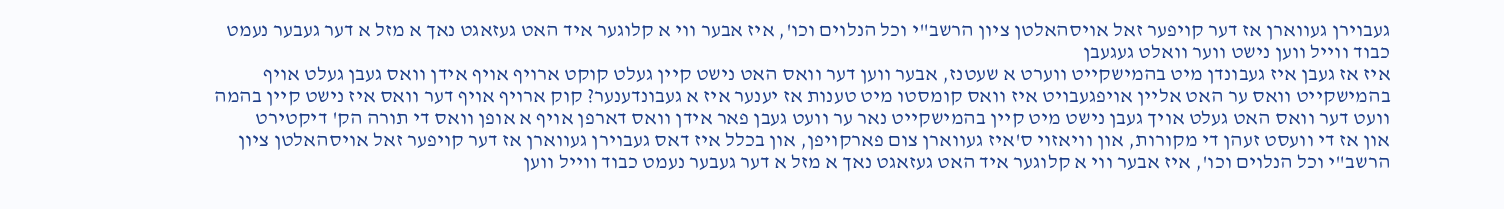געבוירן געווארן אז דער קויפער זאל אויסהאלטן ציון הרשב"י וכל הנלוים וכו', איז אבער ווי א קלוגער איד האט געזאגט נאך א מזל א דער געבער נעמט כבוד ווייל ווען נישט ווער וואלט געגעבן
איז אז געבן איז געבונדן מיט בהמישקייט ווערט א שעטנז, אבער ווען דער וואס האט נישט קיין געלט קוקט ארויף אויף אידן וואס געבן געלט אויף בהמישקייט וואס ער האט אליין אויפגעבויט איז וואס קומסטו מיט טענות אז יענער איז א געבונדענער? קוק ארויף אויף דער וואס איז נישט קיין בהמה וועט דער וואס האט געלט אויך געבן נישט מיט קיין בהמישקייט נאר ער וועט געבן פאר אידן וואס דארפן אויף א אופן וואס די תורה הק' דיקטירט
און אז די וועסט זעהן די מקורות, און וויאזוי ס'איז געווארן צום פארקויפן, און בכלל איז דאס געבוירן געווארן אז דער קויפער זאל אויסהאלטן ציון הרשב"י וכל הנלוים וכו', איז אבער ווי א קלוגער איד האט געזאגט נאך א מזל א דער געבער נעמט כבוד ווייל ווען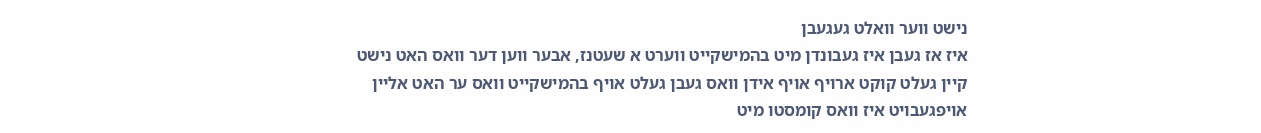נישט ווער וואלט געגעבן
איז אז געבן איז געבונדן מיט בהמישקייט ווערט א שעטנז, אבער ווען דער וואס האט נישט קיין געלט קוקט ארויף אויף אידן וואס געבן געלט אויף בהמישקייט וואס ער האט אליין אויפגעבויט איז וואס קומסטו מיט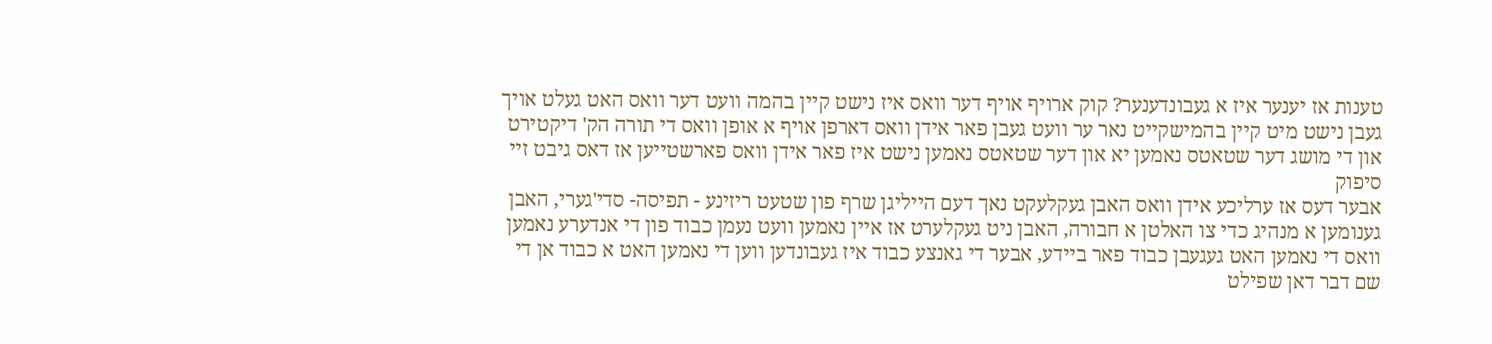טענות אז יענער איז א געבונדענער? קוק ארויף אויף דער וואס איז נישט קיין בהמה וועט דער וואס האט געלט אויך געבן נישט מיט קיין בהמישקייט נאר ער וועט געבן פאר אידן וואס דארפן אויף א אופן וואס די תורה הק' דיקטירט
און די מושג דער שטאטס נאמען יא און דער שטאטס נאמען נישט איז פאר אידן וואס פארשטייען אז דאס גיבט זיי סיפוק
אבער דעס אז ערליכע אידן וואס האבן געקלעקט נאך דעם הייליגן שרף פון שטעט ריזינע - תפיסה- סדי'גערי, האבן גענומען א מנהיג כדי צו האלטן א חבורה, האבן ניט געקלערט אז איין נאמען וועט נעמן כבוד פון די אנדערע נאמען וואס די נאמען האט געגעבן כבוד פאר ביידע, אבער די גאנצע כבוד איז געבונדען ווען די נאמען האט א כבוד אן די שם דבר דאן שפילט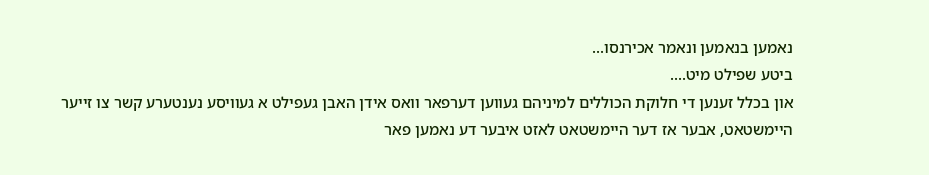נאמען בנאמען ונאמר אכירנסו...
ביטע שפילט מיט....
און בכלל זענען די חלוקת הכוללים למיניהם געווען דערפאר וואס אידן האבן געפילט א געוויסע נענטערע קשר צו זייער היימשטאט, אבער אז דער היימשטאט לאזט איבער דע נאמען פאר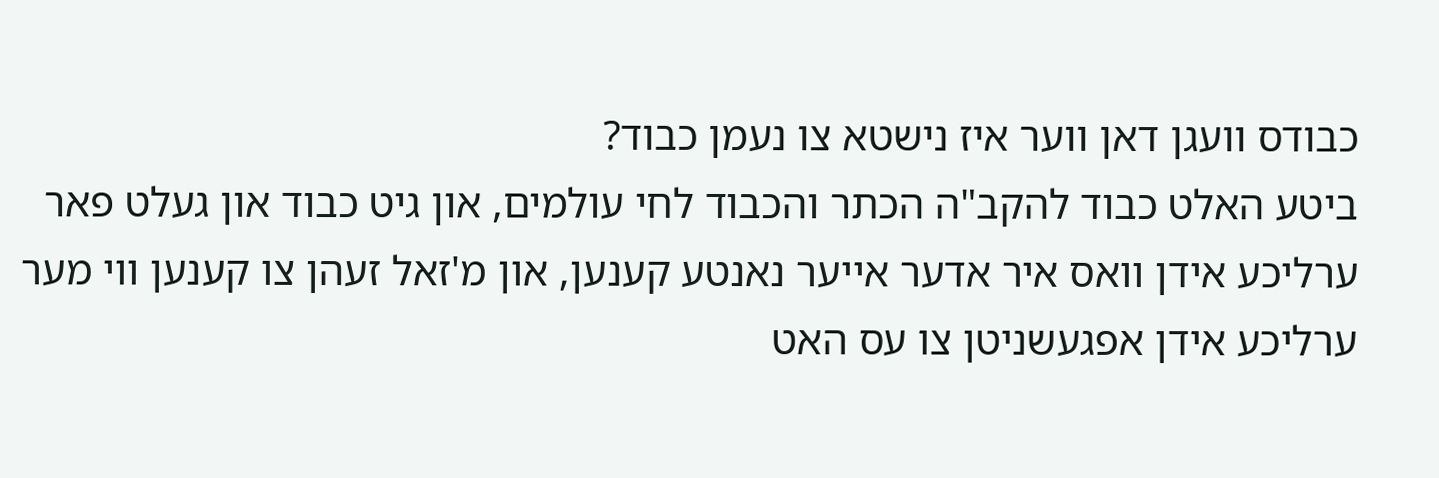כבודס וועגן דאן ווער איז נישטא צו נעמן כבוד?
ביטע האלט כבוד להקב"ה הכתר והכבוד לחי עולמים, און גיט כבוד און געלט פאר ערליכע אידן וואס איר אדער אייער נאנטע קענען, און מ'זאל זעהן צו קענען ווי מער ערליכע אידן אפגעשניטן צו עס האט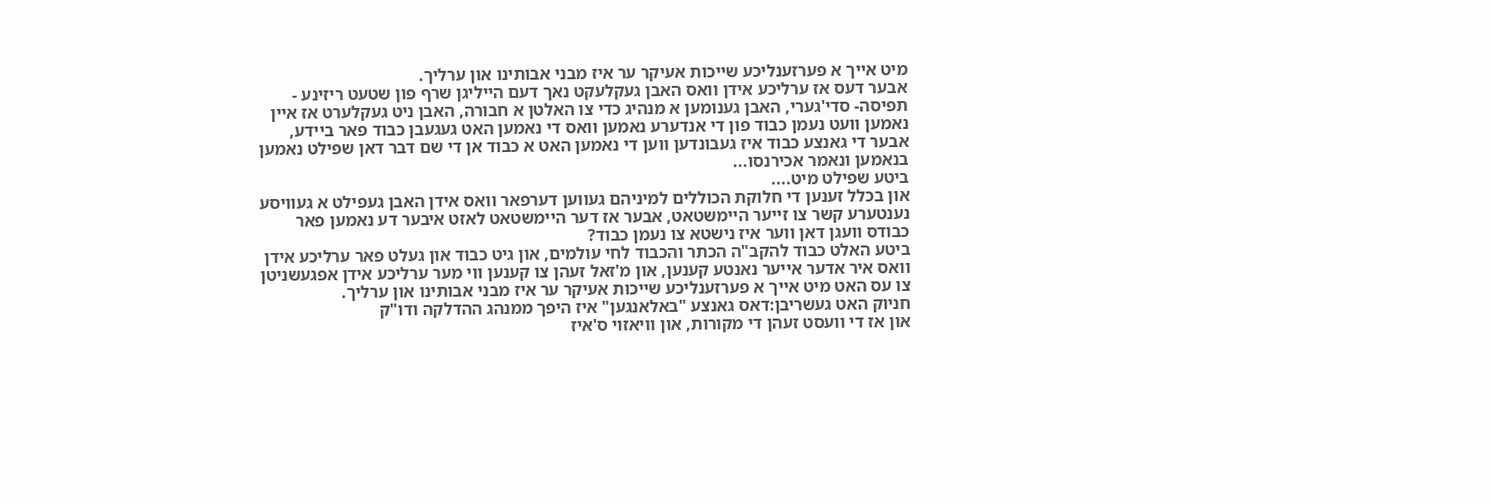מיט אייך א פערזענליכע שייכות אעיקר ער איז מבני אבותינו און ערליך.
אבער דעס אז ערליכע אידן וואס האבן געקלעקט נאך דעם הייליגן שרף פון שטעט ריזינע - תפיסה- סדי'גערי, האבן גענומען א מנהיג כדי צו האלטן א חבורה, האבן ניט געקלערט אז איין נאמען וועט נעמן כבוד פון די אנדערע נאמען וואס די נאמען האט געגעבן כבוד פאר ביידע, אבער די גאנצע כבוד איז געבונדען ווען די נאמען האט א כבוד אן די שם דבר דאן שפילט נאמען בנאמען ונאמר אכירנסו...
ביטע שפילט מיט....
און בכלל זענען די חלוקת הכוללים למיניהם געווען דערפאר וואס אידן האבן געפילט א געוויסע נענטערע קשר צו זייער היימשטאט, אבער אז דער היימשטאט לאזט איבער דע נאמען פאר כבודס וועגן דאן ווער איז נישטא צו נעמן כבוד?
ביטע האלט כבוד להקב"ה הכתר והכבוד לחי עולמים, און גיט כבוד און געלט פאר ערליכע אידן וואס איר אדער אייער נאנטע קענען, און מ'זאל זעהן צו קענען ווי מער ערליכע אידן אפגעשניטן צו עס האט מיט אייך א פערזענליכע שייכות אעיקר ער איז מבני אבותינו און ערליך.
חניוק האט געשריבן:דאס גאנצע "באלאנגען" איז היפך ממנהג ההדלקה ודו"ק
און אז די וועסט זעהן די מקורות, און וויאזוי ס'איז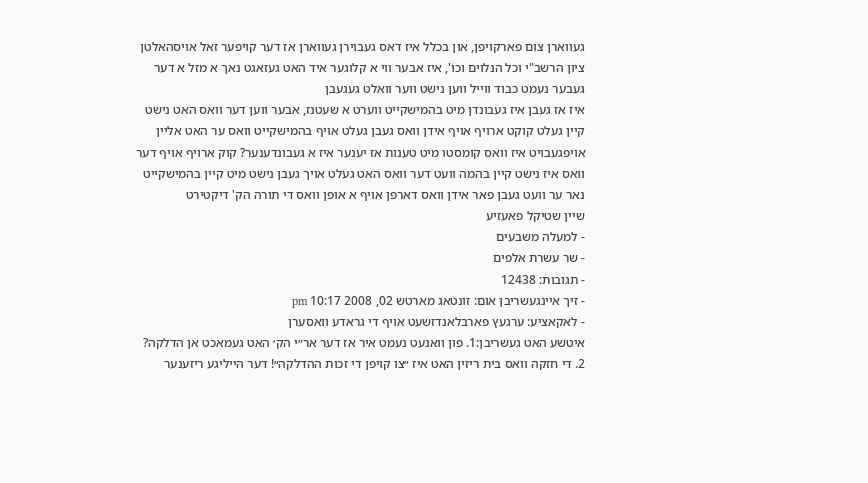געווארן צום פארקויפן, און בכלל איז דאס געבוירן געווארן אז דער קויפער זאל אויסהאלטן ציון הרשב"י וכל הנלוים וכו', איז אבער ווי א קלוגער איד האט געזאגט נאך א מזל א דער געבער נעמט כבוד ווייל ווען נישט ווער וואלט געגעבן
איז אז געבן איז געבונדן מיט בהמישקייט ווערט א שעטנז, אבער ווען דער וואס האט נישט קיין געלט קוקט ארויף אויף אידן וואס געבן געלט אויף בהמישקייט וואס ער האט אליין אויפגעבויט איז וואס קומסטו מיט טענות אז יענער איז א געבונדענער? קוק ארויף אויף דער וואס איז נישט קיין בהמה וועט דער וואס האט געלט אויך געבן נישט מיט קיין בהמישקייט נאר ער וועט געבן פאר אידן וואס דארפן אויף א אופן וואס די תורה הק' דיקטירט
שיין שטיקל פאעזיע
- למעלה משבעים
- שר עשרת אלפים
- תגובות: 12438
- זיך איינגעשריבן אום: זונטאג מארטש 02, 2008 10:17 pm
- לאקאציע: ערגעץ פארבלאנדזשעט אויף די גראדע וואסערן
איטשע האט געשריבן:1. פון וואנעט נעמט איר אז דער אר״י הק׳ האט געמאכט אן הדלקה?
2. די חזקה וואס בית ריזין האט איז ״צו קויפן די זכות ההדלקה״! דער הייליגע ריזענער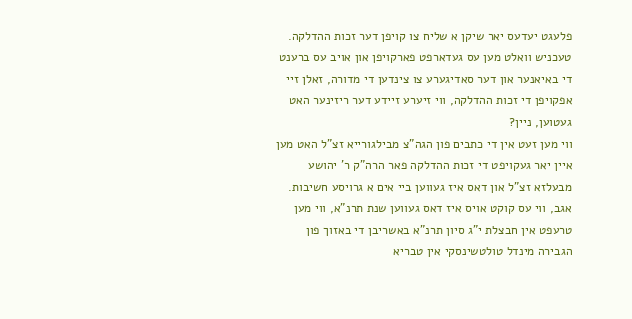פלעגט יעדעס יאר שיקן א שליח צו קויפן דער זכות ההדלקה. טעכניש וואלט מען עס געדארפט פארקויפן און אויב עס ברענט די באיאנער און דער סאדיגערע צו צינדען די מדורה, זאלן זיי אפקויפן די זכות ההדלקה, ווי זיערע זיידע דער ריזינער האט געטוען, ניין?
ווי מען זעט אין די כתבים פון הגה"צ מבילגורייא זצ"ל האט מען איין יאר געקויפט די זכות ההדלקה פאר הרה"ק ר' יהושע מבעלזא זצ"ל און דאס איז געווען ביי אים א גרויסע חשיבות.
אגב, ווי עס קוקט אויס איז דאס געווען שנת תרנ"א, ווי מען טרעפט אין חבצלת י"ג סיון תרנ"א באשריבן די באזוך פון הגבירה מינדל טולטשינסקי אין טבריא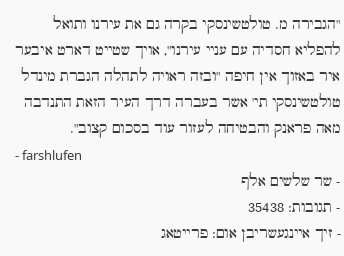"הגבירה מ. טולטשינסקי בקרה גם את עירנו ותואל להפליא חסדיה עם עניי עירנו", אויך שטייט דארט איבער איר באזוך אין חיפה "ובזה ראויה לתהלה הגברת מינדל טולטשינסקי תי' אשר בעברה דרך העיר הזאת התנדבה מאה פראנק והבטיחה לעזור עוד בסכום קצוב".
- farshlufen
- שר שלשים אלף
- תגובות: 35438
- זיך איינגעשריבן אום: פרייטאג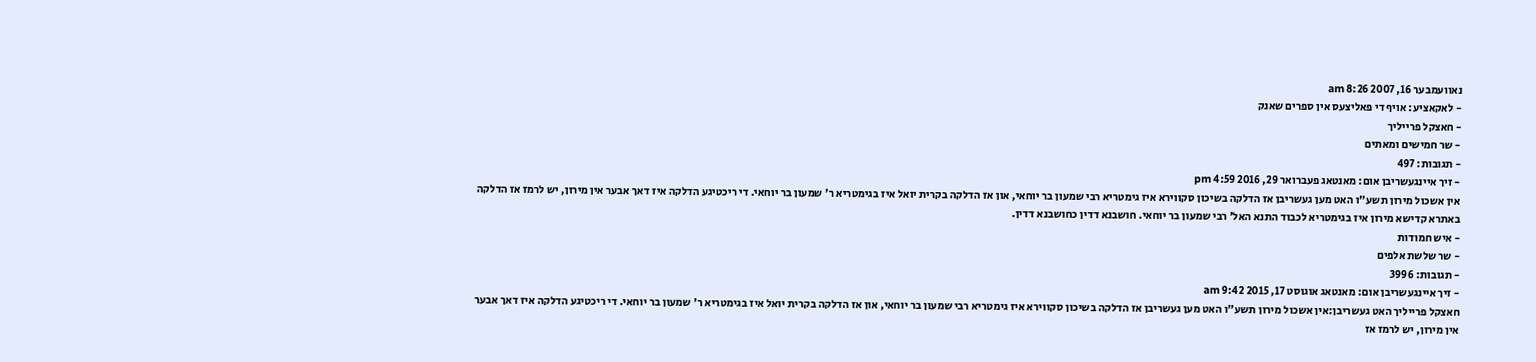נאוועמבער 16, 2007 8:26 am
- לאקאציע: אויף די פאליצעס אין ספרים שאנק
- חאצקל פרייליך
- שר חמישים ומאתים
- תגובות: 497
- זיך איינגעשריבן אום: מאנטאג פעברואר 29, 2016 4:59 pm
אין אשכול מירון תשע"ו האט מען געשריבן אז הדלקה בשיכון סקווירא איז גימטריא רבי שמעון בר יוחאי, און אז הדלקה בקרית יואל איז בגימטריא ר' שמעון בר יוחאי. די ריכטיגע הדלקה איז דאך אבער אין מירון, יש לרמז אז הדלקה באתרא קדישא מירון איז בגימטריא לכבוד התנא האל' רבי שמעון בר יוחאי. חושבנא דדין כחושבנא דדין.
- איש חמודות
- שר שלשת אלפים
- תגובות: 3996
- זיך איינגעשריבן אום: מאנטאג אוגוסט 17, 2015 9:42 am
חאצקל פרייליך האט געשריבן:אין אשכול מירון תשע"ו האט מען געשריבן אז הדלקה בשיכון סקווירא איז גימטריא רבי שמעון בר יוחאי, און אז הדלקה בקרית יואל איז בגימטריא ר' שמעון בר יוחאי. די ריכטיגע הדלקה איז דאך אבער אין מירון, יש לרמז אז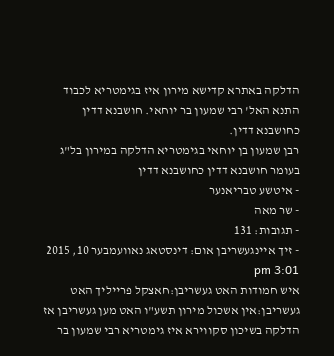הדלקה באתרא קדישא מירון איז בגימטריא לכבוד התנא האל' רבי שמעון בר יוחאי. חושבנא דדין כחושבנא דדין.
רבן שמעון בן יוחאי בגימטריא הדלקה במירון בל"ג בעומר חושבנא דדין כחושבנא דדין
- איטשע טבריאנער
- שר מאה
- תגובות: 131
- זיך איינגעשריבן אום: דינסטאג נאוועמבער 10, 2015 3:01 pm
איש חמודות האט געשריבן:חאצקל פרייליך האט געשריבן:אין אשכול מירון תשע"ו האט מען געשריבן אז הדלקה בשיכון סקווירא איז גימטריא רבי שמעון בר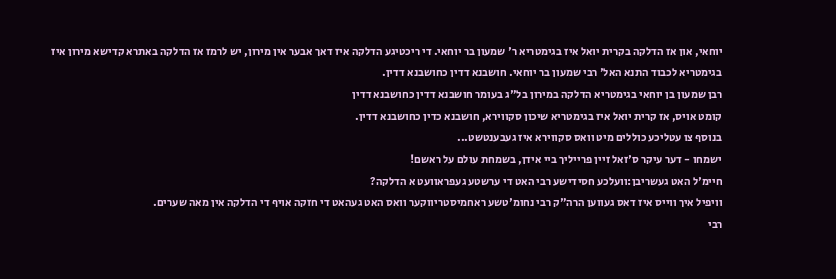יוחאי, און אז הדלקה בקרית יואל איז בגימטריא ר' שמעון בר יוחאי. די ריכטיגע הדלקה איז דאך אבער אין מירון, יש לרמז אז הדלקה באתרא קדישא מירון איז בגימטריא לכבוד התנא האל' רבי שמעון בר יוחאי. חושבנא דדין כחושבנא דדין.
רבן שמעון בן יוחאי בגימטריא הדלקה במירון בל"ג בעומר חושבנא דדין כחושבנא דדין
קומט אויס, אז קרית יואל איז בגימטריא שיכון סקווירא, חושבנא כדין כחושבנא דדין.
בנוסף צו עטליכע כוללים מיט וואס סקווירא איז געבענטשט...
ישמחו - דער עיקר ס'זאל זיין פרייליך ביי אידן, בשמחת עולם על ראשם!
חיימ'ל האט געשריבן:וועלכע חסידישע רבי האט די ערשטע געפראוועט א הדלקה?
וויפיל איך ווייס איז דאס געווען הרה"ק רבי נחומ'טשע ראחמיסטריווקער וואס האט געהאט די חזקה אויף די הדלקה אין מאה שערים.
רבי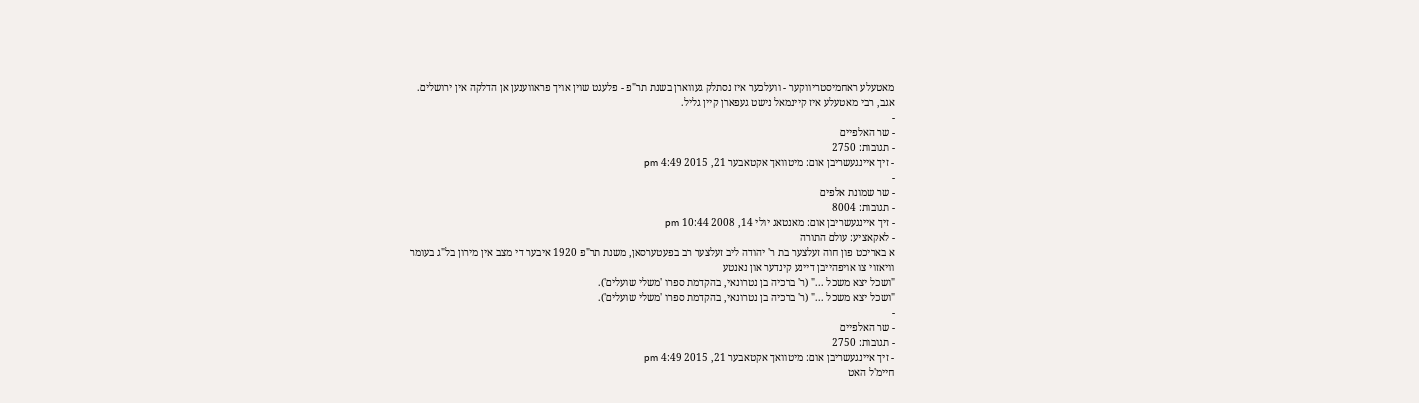מאטעלע ראחמיסטריווקער - וועלכער איז נסתלק געווארן בשנת תר"פ - פלעגט שוין אויך פראווענען אן הדלקה אין ירושלים.
אגב, רבי מאטעלע איז קיינמאל נישט געפארן קיין גליל.
-
- שר האלפיים
- תגובות: 2750
- זיך איינגעשריבן אום: מיטוואך אקטאבער 21, 2015 4:49 pm
-
- שר שמונת אלפים
- תגובות: 8004
- זיך איינגעשריבן אום: מאנטאג יולי 14, 2008 10:44 pm
- לאקאציע: עולם התורה
א באריכט פון חוה זעלצער בת ר' יהודה ליב זעלצער רב בפעטערסאן, משנת תר"פ 1920 איבער די מצב אין מירון בל"ג בעומר
וויאזוי צו אויפהייבן דיינע קינדער און נאנטע
"ושכל יצא משכל ..." (ר' ברכיה בן נטרונאי, בהקדמת ספרו 'משלי שועלים').
"ושכל יצא משכל ..." (ר' ברכיה בן נטרונאי, בהקדמת ספרו 'משלי שועלים').
-
- שר האלפיים
- תגובות: 2750
- זיך איינגעשריבן אום: מיטוואך אקטאבער 21, 2015 4:49 pm
חיימ'ל האט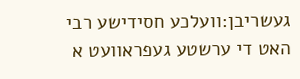געשריבן:וועלכע חסידישע רבי האט די ערשטע געפראוועט א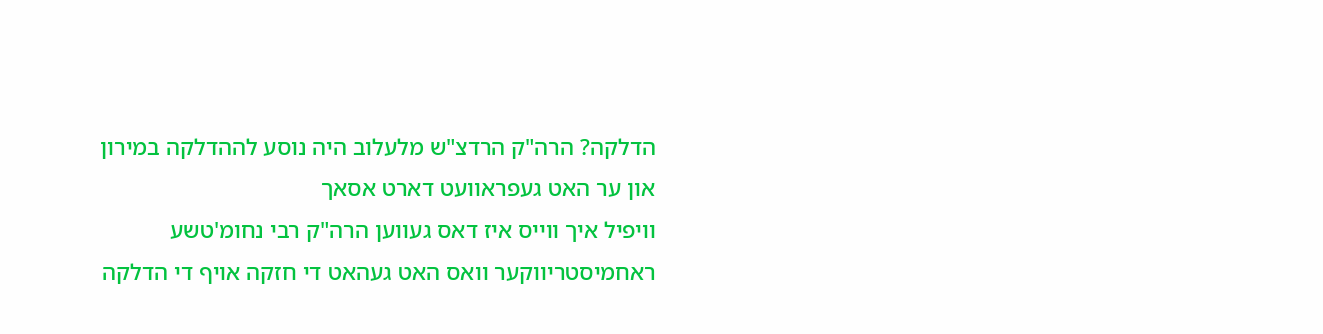הדלקה? הרה"ק הרדצ"ש מלעלוב היה נוסע לההדלקה במירון און ער האט געפראוועט דארט אסאך
וויפיל איך ווייס איז דאס געווען הרה"ק רבי נחומ'טשע ראחמיסטריווקער וואס האט געהאט די חזקה אויף די הדלקה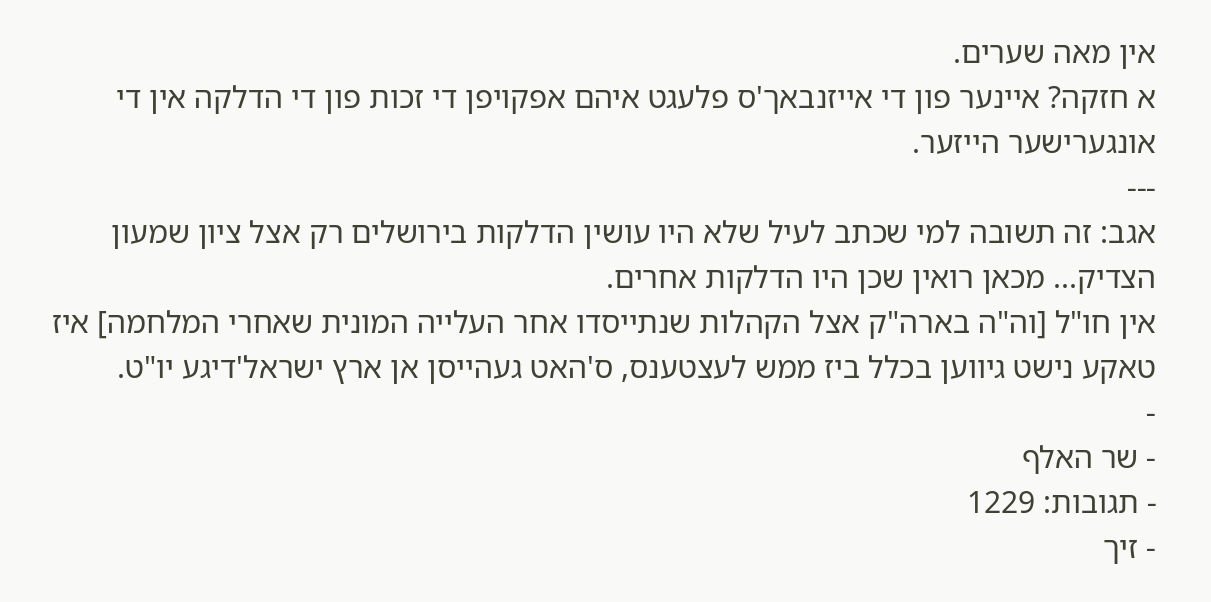אין מאה שערים.
א חזקה? איינער פון די אייזנבאך'ס פלעגט איהם אפקויפן די זכות פון די הדלקה אין די אונגערישער הייזער.
---
אגב: זה תשובה למי שכתב לעיל שלא היו עושין הדלקות בירושלים רק אצל ציון שמעון הצדיק... מכאן רואין שכן היו הדלקות אחרים.
אין חו"ל [וה"ה בארה"ק אצל הקהלות שנתייסדו אחר העלייה המונית שאחרי המלחמה] איז טאקע נישט גיווען בכלל ביז ממש לעצטענס, ס'האט געהייסן אן ארץ ישראל'דיגע יו"ט.
-
- שר האלף
- תגובות: 1229
- זיך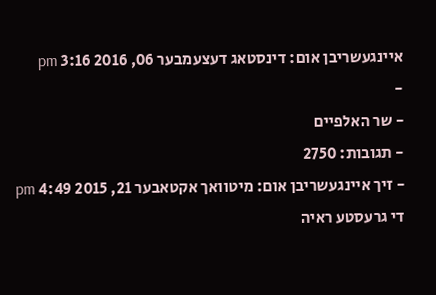איינגעשריבן אום: דינסטאג דעצעמבער 06, 2016 3:16 pm
-
- שר האלפיים
- תגובות: 2750
- זיך איינגעשריבן אום: מיטוואך אקטאבער 21, 2015 4:49 pm
די גרעסטע ראיה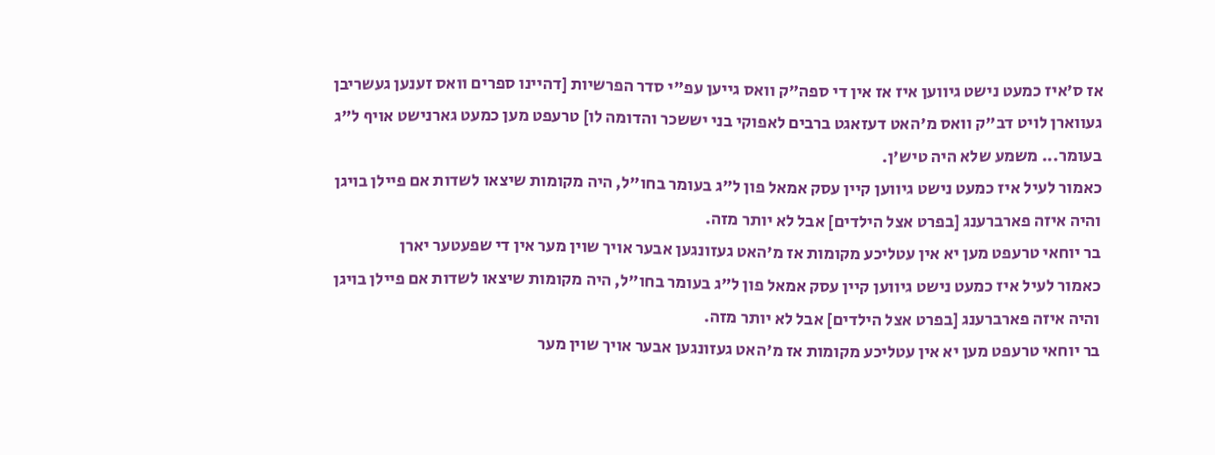אז ס'איז כמעט נישט גיווען איז אז אין די ספה"ק וואס גייען עפ"י סדר הפרשיות [דהיינו ספרים וואס זענען געשריבן געווארן לויט דב"ק וואס מ'האט דעזאגט ברבים לאפוקי בני יששכר והדומה לו] טרעפט מען כמעט גארנישט אויף ל"ג בעומר... משמע שלא היה טיש'ן.
כאמור לעיל איז כמעט נישט גיווען קיין עסק אמאל פון ל"ג בעומר בחו"ל, היה מקומות שיצאו לשדות אם פיילן בויגן והיה איזה פארברענג [בפרט אצל הילדים] אבל לא יותר מזה.
בר יוחאי טרעפט מען יא אין עטליכע מקומות אז מ'האט געזונגען אבער אויך שוין מער אין די שפעטער יארן
כאמור לעיל איז כמעט נישט גיווען קיין עסק אמאל פון ל"ג בעומר בחו"ל, היה מקומות שיצאו לשדות אם פיילן בויגן והיה איזה פארברענג [בפרט אצל הילדים] אבל לא יותר מזה.
בר יוחאי טרעפט מען יא אין עטליכע מקומות אז מ'האט געזונגען אבער אויך שוין מער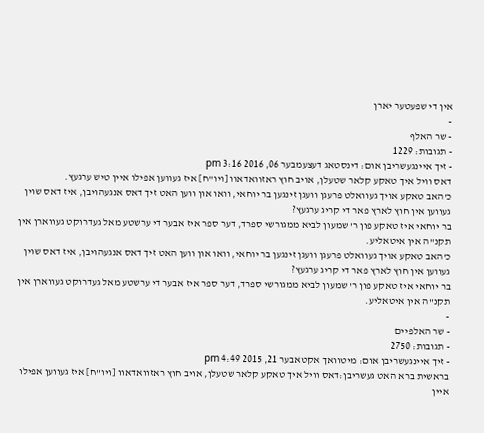אין די שפעטער יארן
-
- שר האלף
- תגובות: 1229
- זיך איינגעשריבן אום: דינסטאג דעצעמבער 06, 2016 3:16 pm
דאס וויל איך טאקע קלאר שטעלן, אויב חוץ ראזוואדאוו [ויו"ח] איז געווען אפילו איין טיש ערגעץ.
כ'האב טאקע אויך געוואלט פרעגן וועגן זינגען בר יוחאי, וואו און ווען האט זיך דאס אנגעהויבן, איז דאס שוין געווען אין חוץ לארץ פאר די קריג ערגעץ?
בר יוחאי איז טאקע פון ר' שמעון לביא ממגורשי ספרד, דער ספר איז אבער די ערשטע מאל געדרוקט געווארן אין תקנ"ה אין איטאליע.
כ'האב טאקע אויך געוואלט פרעגן וועגן זינגען בר יוחאי, וואו און ווען האט זיך דאס אנגעהויבן, איז דאס שוין געווען אין חוץ לארץ פאר די קריג ערגעץ?
בר יוחאי איז טאקע פון ר' שמעון לביא ממגורשי ספרד, דער ספר איז אבער די ערשטע מאל געדרוקט געווארן אין תקנ"ה אין איטאליע.
-
- שר האלפיים
- תגובות: 2750
- זיך איינגעשריבן אום: מיטוואך אקטאבער 21, 2015 4:49 pm
בראשית ברא האט געשריבן:דאס וויל איך טאקע קלאר שטעלן, אויב חוץ ראזוואדאוו [ויו"ח] איז געווען אפילו איין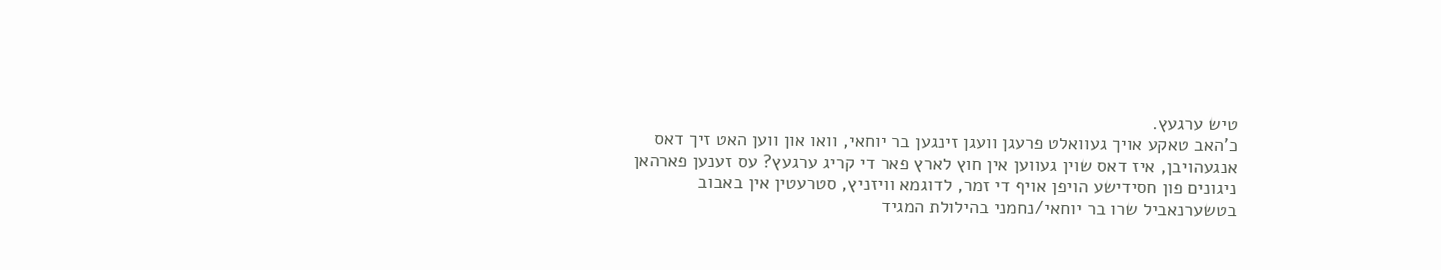טיש ערגעץ.
כ'האב טאקע אויך געוואלט פרעגן וועגן זינגען בר יוחאי, וואו און ווען האט זיך דאס אנגעהויבן, איז דאס שוין געווען אין חוץ לארץ פאר די קריג ערגעץ? עס זענען פארהאן ניגונים פון חסידישע הויפן אויף די זמר, לדוגמא וויזניץ, סטרעטין אין באבוב
בטשערנאביל שרו בר יוחאי/נחמני בהילולת המגיד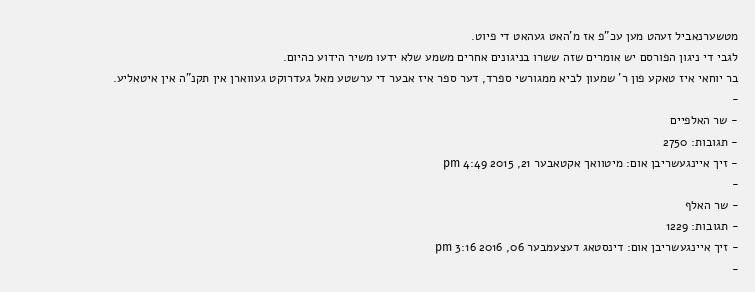מטשערנאביל זעהט מען עכ"פ אז מ'האט געהאט די פיוט.
לגבי די ניגון הפורסם יש אומרים שזה ששרו בניגונים אחרים משמע שלא ידעו משיר הידוע כהיום.
בר יוחאי איז טאקע פון ר' שמעון לביא ממגורשי ספרד, דער ספר איז אבער די ערשטע מאל געדרוקט געווארן אין תקנ"ה אין איטאליע.
-
- שר האלפיים
- תגובות: 2750
- זיך איינגעשריבן אום: מיטוואך אקטאבער 21, 2015 4:49 pm
-
- שר האלף
- תגובות: 1229
- זיך איינגעשריבן אום: דינסטאג דעצעמבער 06, 2016 3:16 pm
-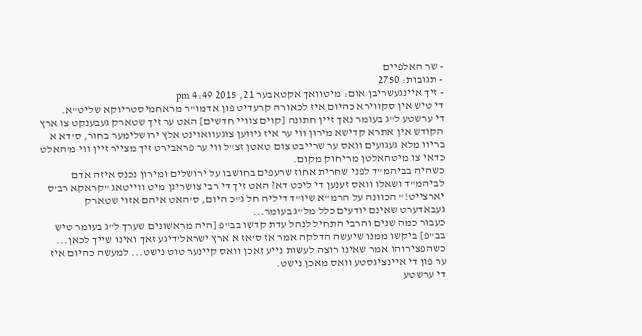- שר האלפיים
- תגובות: 2750
- זיך איינגעשריבן אום: מיטוואך אקטאבער 21, 2015 4:49 pm
די טיש אין סקווירא כהיום איז לכאורה קרעדיט פון אדמו"ר מראחמיסטריוקא שליט"א.
די ערשטע ל"ג בעומר נאך זיין חתונה [קוים צוויי חדשים] האט ער זיך שטארק געבענקט צו ארץ הקודש אין אתרא קדישא מירון ווי ער איז גיווען צוגעוואוינט אלץ ירושלימער בחור, ס'דא א בריוו מלא געגועים וואס ער שרייבט צום טאטן זצ"ל ווי ער פראבירט זיך מצייר זיין ווי מ'האלט כדאי צו מיטהאלטן מריחוק מקום.
כשהיה בביהמ"ד לפני שחרית אחוז שרעפים בחושבו על ירושלים ומירון נכנס איזה אדם לביהמ"ד ושאלו וואס זענען די ליכט דא? האט זיך די רבי צושריגן מיט ווייטאג "קראקא רב'ס יארצייט!" הכוונה על הרמ"א שיו"ד דיליה חל ג"כ היום, ס'האט איהם אזוי שטארק געבאדערט שאינם יודעים כלל מל"ג בעומר...
כעבור כמה שנים והרבי התחיל לנהל עדת קדשו בב"פ [היה מראשונים שערך ל"ג בעומר טיש בב"פ] ביקשו ממנו שיעשה הדלקה אמר אז ס'אז א ארץ ישראל'דיגע זאך ואינו שייך לכאן... כשהפצירוהו אמר שאינו רוצה לעשות נייע זאכן וואס קיינער טוט נישט... למעשה כהיום איז ער פון די איינציגסטע וואס מאכן נישט.
די ערשטע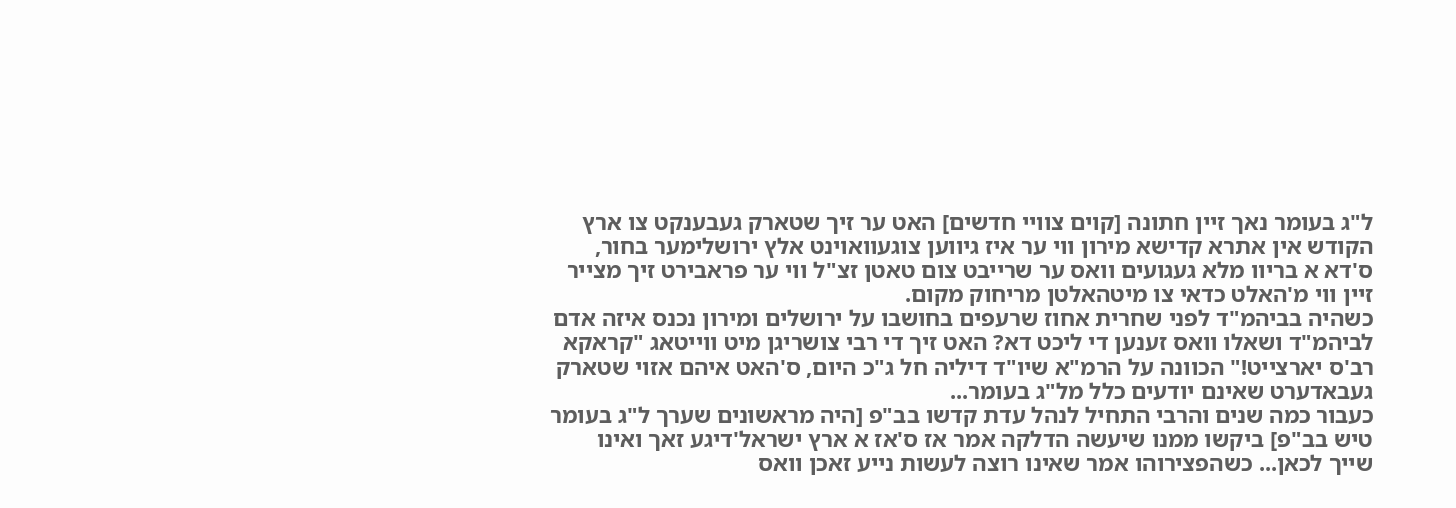ל"ג בעומר נאך זיין חתונה [קוים צוויי חדשים] האט ער זיך שטארק געבענקט צו ארץ הקודש אין אתרא קדישא מירון ווי ער איז גיווען צוגעוואוינט אלץ ירושלימער בחור, ס'דא א בריוו מלא געגועים וואס ער שרייבט צום טאטן זצ"ל ווי ער פראבירט זיך מצייר זיין ווי מ'האלט כדאי צו מיטהאלטן מריחוק מקום.
כשהיה בביהמ"ד לפני שחרית אחוז שרעפים בחושבו על ירושלים ומירון נכנס איזה אדם לביהמ"ד ושאלו וואס זענען די ליכט דא? האט זיך די רבי צושריגן מיט ווייטאג "קראקא רב'ס יארצייט!" הכוונה על הרמ"א שיו"ד דיליה חל ג"כ היום, ס'האט איהם אזוי שטארק געבאדערט שאינם יודעים כלל מל"ג בעומר...
כעבור כמה שנים והרבי התחיל לנהל עדת קדשו בב"פ [היה מראשונים שערך ל"ג בעומר טיש בב"פ] ביקשו ממנו שיעשה הדלקה אמר אז ס'אז א ארץ ישראל'דיגע זאך ואינו שייך לכאן... כשהפצירוהו אמר שאינו רוצה לעשות נייע זאכן וואס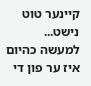קיינער טוט נישט... למעשה כהיום איז ער פון די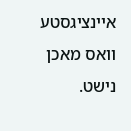איינציגסטע וואס מאכן נישט.